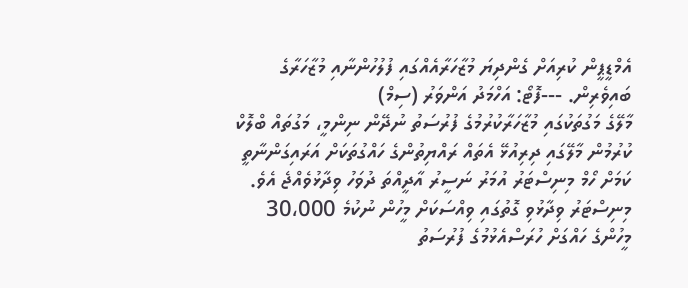އެމްޑީޕީން ކުރިއަށް ގެންދިޔަ މުޒާހަރާއެއްގައި ފުލުހުންނާއި މުޒާހަރާގެ ބައިވެރިން. ---ފޮޓޯ: އަހްމަދު އަންވަރު (ސިމް)
މާލޭގެ މަގުތަކުގައި މުޒާހަރާކުރުމުގެ ފުރުސަތު ނުދޭން ނިންމީ، މަގުތައް ބްލޮކް ކުރުމުން މާލޭގައި ދިރިއުޅޭ އެތައް ރައްޔިތުންގެ ހައްގުތަކަށް އަރައިގަންނާތީ ކަމަށް ހޯމް މިނިސްޓަރު އުމަރު ނަސީރު އާދީއްތަ ދުވަހު ވިދާޅުވެއްޖެ އެވެ. މިނިސްޓަރު ވިދާޅުވި ގޮތުގައި ވިއްސަކަށް މީހުން ނުކުމެ 30،000 މީހުންގެ ހައްގަށް ހުރަސްއެޅުމުގެ ފުރުސަތު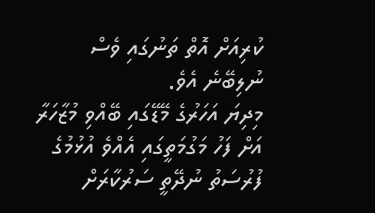ކުރިއަށް އޮތް ތަނުގައި ވެސް ނުލިބޭނެ އެވެ.
މިދިޔަ އަހަރުގެ މޭޑޭގައި ބޭއްވި މުޒާހަރާ އަށް ފަހު މަގުމަތީގައި އެއްވެ އުޅުމުގެ ފުރުސަތު ނުދޭތީ ސަރުކާރަށް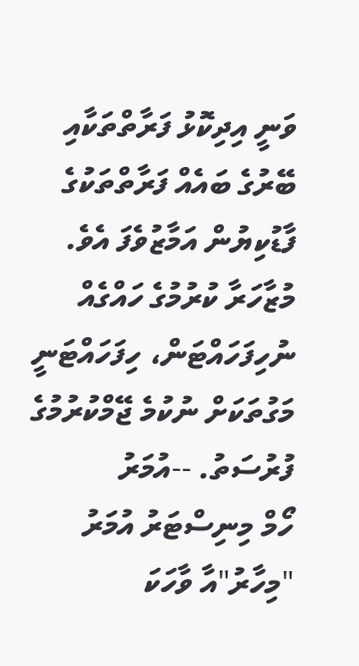ވަނީ އިދިކޮޅު ފަރާތްތަކާއި ބޭރުގެ ބައެއް ފަރާތްތަކުގެ ފާޑުކިޔުން އަމާޒުވެފަ އެވެ.
މުޒާހަރާ ކުރުމުގެ ހައްގެއް ނުހިފަހައްޓަން، ހިފަހައްޓަނީ މަގުތަކަށް ނުކުމެ ޖޭމްކުރުމުގެ ފުރުސަތު. --އުމަރު
ހޯމް މިނިސްޓަރު އުމަރު "މިހާރު"އާ ވާހަކަ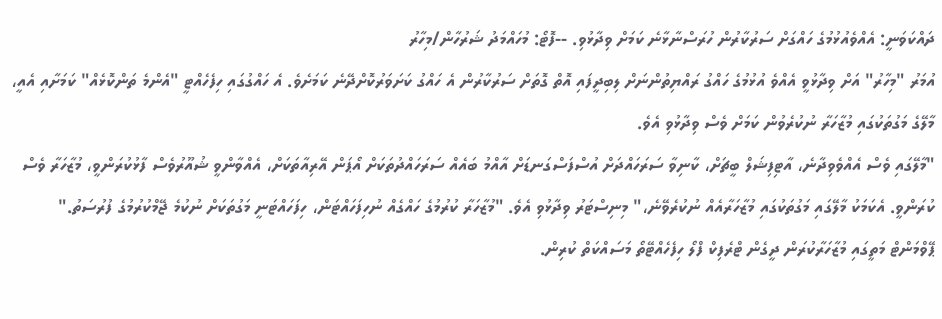ދައްކަވަނީ: އެއްވެއުޅުމުގެ ހައްގަށް ސަރުކާރުން ހުރަސްނާޅާނެ ކަމަށް ވިދާޅުވި. --ފޮޓޯ: މުހައްމަދު ޝަރުހާން/މިހާރު
އުމަރު "މިހާރު" އަށް ވިދާޅުވީ އެއްވެ އުޅުމުގެ ހައްގު ރައްޔިތުންނަށް ލިބިދީފައި އޮތް ގޮތަށް ސަރުކާރުން އެ ހައްގު ކަށަވަރުކޮށްދޭނެ ކަމަށެވެ. އެ ހައްގުގައި ހިފެހެއްޓީ "އެންމެ ތަންކޮޅެއް" ކަމަށާއި އެއީ، މާލޭގެ މަގުތަކުގައި މުޒާހަރާ ނުކުރެވުން ކަމަށް ވެސް ވިދާޅުވި އެވެ.
"މާލޭގައި ވެސް އެއްވެވިދާނެ، އާޓިފިޝަލް ބީޗަށް، ކާނިވާ ސަރަހައްދަށް އުސްފަސްގަނޑަށް އާއްމު ބައެއް ސަރަހައްދުތަކަށް އޯޕަން އޭރިއާތަކަށް، އެއްވާންވީ ޝުއޫރުވެސް ފާޅުކުރަންވީ، މުޒާހަރާ ވެސް ކުރަންވީ. އެކަމަކު މާލޭގައި މަގުތަކުގައި މުޒާހަރާއެއް ނުކުރެވޭނެ،" މިނިސްޓަރު ވިދާޅުވި އެވެ. "މުޒާހަރާ ކުރުމުގެ ހައްގެއް ނުހިފަހައްޓަން، ހިފަހައްޓަނީ މަގުތަކަށް ނުކުމެ ޖޭމްކުރުމުގެ ފުރުސަތު."
ޕޭވްމަންޓް މަތީގައި މުޒާހަރާކުރަން ދީގެން ޓްރެފިކް ފްލޯ ހިފެހެއްޓޭތޯ މަސައްކަތް ކުރިން.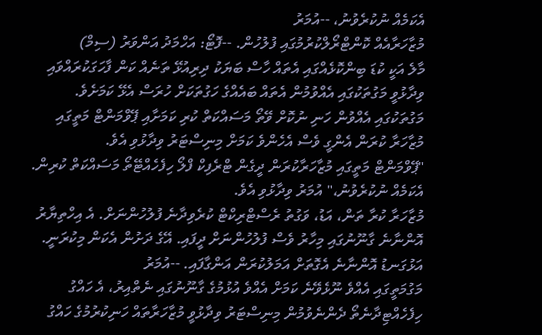އެކަމެއް ނުކުރެވުނު، --އުމަރު
މުޒާހަރާއެއް ކޮންޓްރޯލްކުރުމުގައި ފުލުހުން. --ފޮޓޯ: އަހްމަދު އަންވަރު (ސިމް)
މާލެ އަކީ ކުޑަ ބިންކޮޅެއްގައި އެތައް ހާސް ބަޔަކު ދިރިއުޅޭ ތަނެއް ކަން ފާހަގަކުރައްވައި ވިދާޅުވީ މަގުތަކުގައި އެއްވުމުން އެތައް ބައެއްގެ ހަގުތަކަށް ހުރަސް އެޅޭ ކަމަށެވެ. މަގުތަކުގައި އެއްވުން ހަނި ނުކޮށް ވޭތޯ މަސައްކަތް ކުރި ކަމަށާއި ޕޭވްމަންޓް މަތީގައި މުޒާހަރާ ކުރަން އެންގީ ވެސް އެހެންވެ ކަމަށް މިނިސްޓަރު ވިދާޅުވި އެވެ.
"ޕޭވްމަންޓް މަތީގައި މުޒާހަރާކުރަން ދީގެން ޓްރެފިކް ފްލޯ ހިފެހެއްޓޭތޯ މަސައްކަތް ކުރިން. އެކަމެއް ނުކުރެވުނު،" އުމަރު ވިދާޅުވި އެވެ.
މުޒާހަރާ ކުރާ ތަން، އަޑު، ވަގުތު ރެސްޓްރިކްޓް ކުރެވިދާނެ ފުލުހުންނަށް. އެ އިހްތިޔާރު އޮންނާނެ ގާނޫނުގައި މިހާރު ވެސް ފުލުހުންނަށް ދީފައި. އޭގެ ދަށުން އެކަން މިކުރަނީ. އަޅުގަނޑު އޮންނާނެ އެގޮތަށް އަމަލުކުރަން އަންގާފައި. --އުމަރު
މަގުމަތީގައި އެއްވެ ނޫޅެވޭނެ ކަމަށް އެއްވެ އުޅުމުގެ ގާނޫނުގައި ނެތްއިރު، އެ ހައްގު ހިފެހެއްޓިދާނެތޯ ދެންނެވުމުން މިނިސްޓަރު ވިދާޅުވީ މުޒާހަރާތައް ހަނިކުރުމުގެ ހައްގު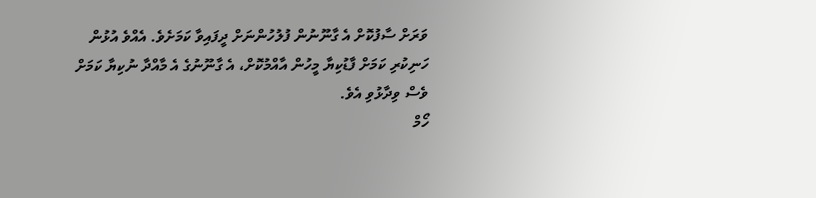ވަރަށް ސާފުކޮށް އެ ގާނޫނުން ފުލުހުންނަށް ދީފައިވާ ކަމަށެވެ. އެއްވެ އުޅުން ހަނިކުރި ކަމަށް ފާޑުކިޔާ މީހުން އާއްމުކޮށް، އެ ގާނޫނުގެ އެ މާއްދާ ނުކިޔާ ކަމަށް ވެސް ވިދާޅުވި އެވެ.
ހޯމް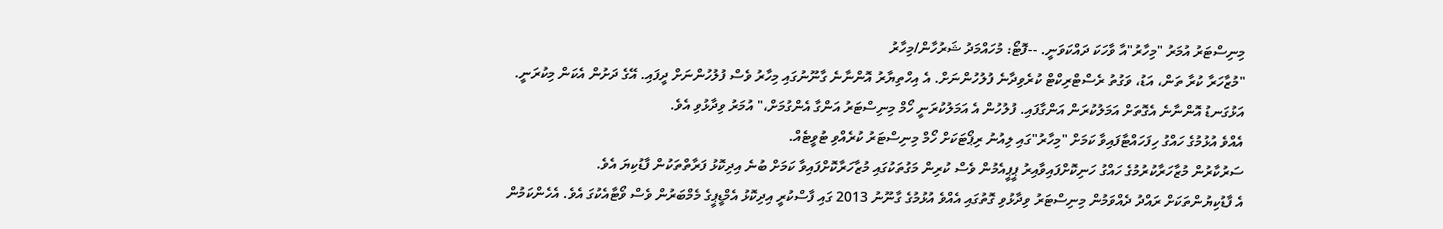މިނިސްޓަރު އުމަރު "މިހާރު"އާ ވާހަކަ ދައްކަވަނީ. --ފޮޓޯ: މުހައްމަދު ޝަރުހާން/މިހާރު
"މުޒާހަރާ ކުރާ ތަން، އަޑު، ވަގުތު ރެސްޓްރިކްޓް ކުރެވިދާނެ ފުލުހުންނަށް. އެ އިހްތިޔާރު އޮންނާނެ ގާނޫނުގައި މިހާރު ވެސް ފުލުހުންނަށް ދީފައި. އޭގެ ދަށުން އެކަން މިކުރަނީ. އަޅުގަނޑު އޮންނާނެ އެގޮތަށް އަމަލުކުރަން އަންގާފައި. ފުލުހުން އެ އަމަލުކުރަނީ ހޯމް މިނިސްޓަރު އަންގާ އެންގުމަށް،" އުމަރު ވިދާޅުވި އެވެ.
އެއްވެ އުޅުމުގެ ހައްގު ހިފަހައްޓާފައިވާ ކަމަށް "މިހާރު"ގައި ލިއުނު ރިޕޯޓަކަށް ހޯމް މިނިސްޓަރު ކުރެއްވި ޓުވީޓެއް.
ސަރުކާރުން މުޒާހަރާކުރުމުގެ ހައްގު ހަނިކޮށްފައިވާއިރު ޕީޕީއެމުން ވެސް ކުރިން މަގުތަކުގައި މުޒާހަރާކޮށްފައިވާ ކަމަށް ބުނެ އިދިކޮޅު ފަރާތްތަކުން ފާޑުކިޔަ އެވެ.
އެ ފާޑުކިޔުންތަކަށް ރައްދު ދެއްވަމުން މިނިސްޓަރު ވިދާޅުވި ގޮތުގައި އެއްވެ އުޅުމުގެ ގާނޫނު 2013 ގައި ފާސްކުރީ އިދިކޮޅު އެމްޑީޕީގެ މެމްބަރުން ވެސް ވޯޓާއެކުގަ އެވެ. އެހެންކަމުން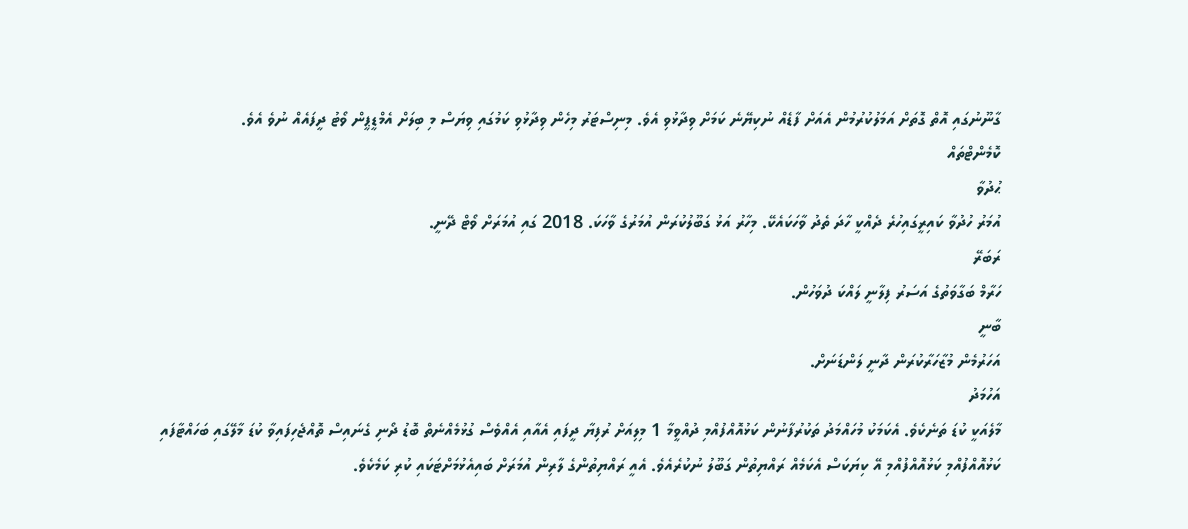ގާނޫނުގައި އޮތް ގޮތަށް އަމަލުކުރުމުން އެއަށް ފާޑެއް ނުކިޔޭނެ ކަމަށް ވިދާޅުވި އެވެ. މިނިސްޓަރު މިހެން ވިދާޅުވި ކަމުގައި ވިޔަސް މި ބިލަށް އެމްޑީޕީން ވޯޓު ދީފައެއް ނުވެ އެވެ.
ކޮމެންޓްތައް
ޙުދުވާ
އުމަރު ހުދުވާ ކައިރީގައިހުރެ ދެއްކީ ހާދަ ތެދު ވާހަކައެކޭ. މިހާރު އަޅު ގަބޫލުކުރަން އުމަރުގެ ވާހަކަ. 2018 ގައި އުމަރަށް ވޯޓް ދޭނީ.
ރަބަރޭ
ހަރާމް ބަގާވަތުގެ އަސަރު ފިލާނީ ލައްކަ ދުވަހުން.
ބާނީ
އަހަރުމެން މުޒާހަރާކުރަން ދާނީ ލަންޑަނަށް.
އަހުމަދު
މާލެއަކީ ކުޑަ ތަނެކެވެ. އެކަމަކު މުހައްމަދު ތަކުރުފާނުން ކަޅުއޮއްފުއްމި ދުއްވީމާ 1 މިލިއަށް ރުފިޔާ ދީފައި އެއާއި އެއްވެސް ގުޅުމެއްނެތް ބޮޑު ދޯނި ގެނައިސް ތޮއްޖެހިފައިވާ ކުޑަ މާލޭގައި ބަހައްޓާފައި ކަޅުއޮއްފުއްމި ކަޅުއޮއްފުއްމި އޭ ކިޔަކަސް އެކަމެއް ރައްޔިތުން ގަބޫލު ނުކުރެއެވެ. އެއީ ރައްޔިތުންގެ ލާރިން އުމަރަށް ބައިއެޅުމަށްޓަކައި ކުރި ކަމެކެވެ.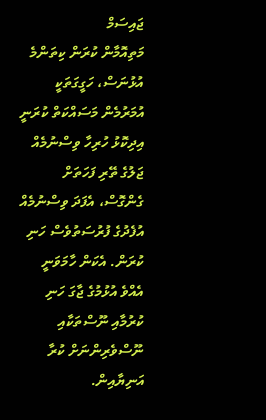ޖައިސަމް
މަތިއޮމާން ކުރަން ކިތަންމެ އުޅުނަސް، ހަގީގަތަކީ އުމަރުމެން މަސައްކަތް ކުރަނީ އިދިކޮޅު ހުރިހާ ވިސްނުމެއް ޖަލުގެ ތޭރި ފަހަތަށް ގެންގޮސް، އެފަދަ ވިސްނުމެއް އުފެދުގެ ފުރުސަތުވެސް ހަނި ކުރަން. އެކަން ހާމަވަނީ އެއްވެ އުޅުމުގެ ޖާގަ ހަނި ކުރުމާއި ނޫސްތަކާއި ނޫސްވެރިންނަށް ކުރާ އަނިޔާއިން.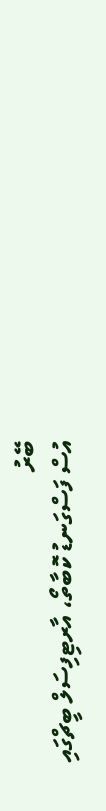ބޭރު
އުސް ފަސްގަނޑު ކޮބާތޯ، އާރޓިފިސަލް ބީޗްގައި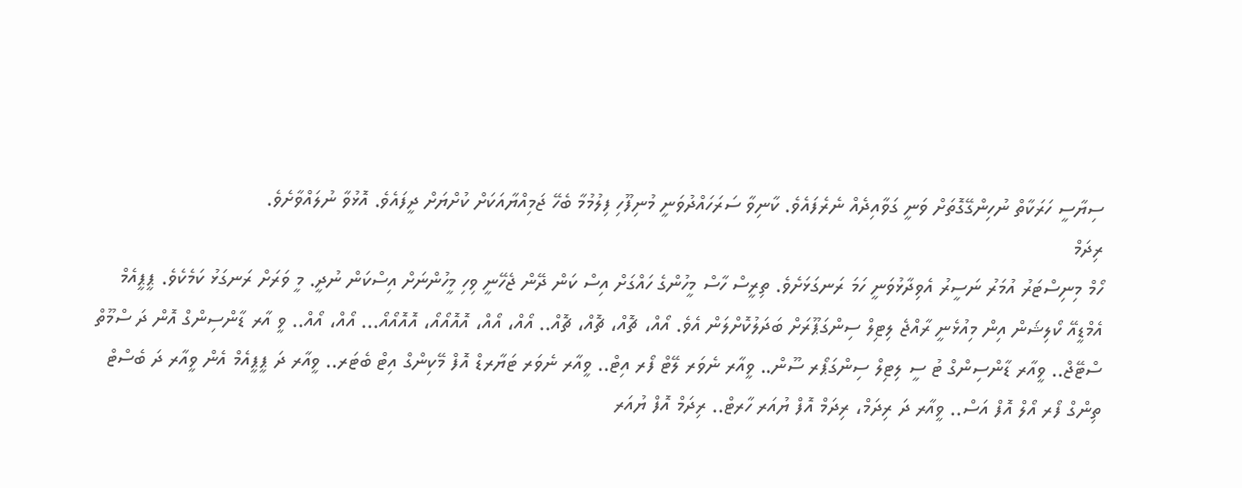ސިޔާސީ ހަރަކާތް ނުހިންގޭގޮތަށް ވަނީ ގަވާއިދެއް ނެރެފައެވެ. ކާނިވާ ސަރަހައްދުވަނީ މުނިފޫހި ފިލުމުމާ ބެހޭ ޖަމިއްޔާއަކަށް ކުށްޔަށް ދީފައެވެ. އޮޅުވާ ނުލައްވާށެވެ.
ރިދަމް
ހޯމް މިނިސްޓަރު އުމަރު ނަސީރު އެވިދާޅުވަނީ ހަމަ ރަނގަޅަށެވެ. ތިރީސް ހާސް މީހުންގެ ހައްގަށް އިސް ކަން ދޭން ޖެހޭނީ ވިހި މީހުންނަށް އިސްކަން ނުދީ. މީ ވަރަށް ރަނގަޅު ކަމެކެވެ. ޕީޕީއެމް އެމްޑީއޭ ކޯލިޝަން އިން މިއުޅެނީ ރާއްޖެ ލިޓިލް ސިންގަޕޫރަށް ބަދަލުކޮށްލަން އެވެ. އޯއް، ޗޮއް، ޗޮއް، ޗޮއް.. އޯއް، އޯއް، އޮއޮއޯއޯ، އޮއޮއޯއޯ... އޯއް، އޯއް.. ވީ އާރ ޑާންސިންގް އޮން ދަ ސްމޫތް ސްޓޭޖް.. ވީއާރ ޑާންސިންގް ޓު ސީ ލިޓިލް ސިންގަޕޯރ ސޫން.. ވީއާރ ނެވަރ ލޭޓް ފޯރ އިޓް.. ވީއާރ ނެވަރ ޓަޔާރޑް އޮފް މޭކިންގް އިޓް ބެޓަރ.. ވީއާރ ދަ ޕީޕީއެމް އެން ވީއާރ ދަ ބެސްޓް ތިންގް ފޯރ އޯލް އޮފް އަސް.. ވީއާރ ދަ ރިދަމް، ރިދަމް އޮފް ޔުއަރ ހާރޓް.. ރިދަމް އޮފް ޔުއަރ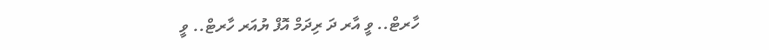ހާރޓް.. ވީ އާރ ދަ ރިދަމް އޮފް ޔުއަރ ހާރޓް.. ވީ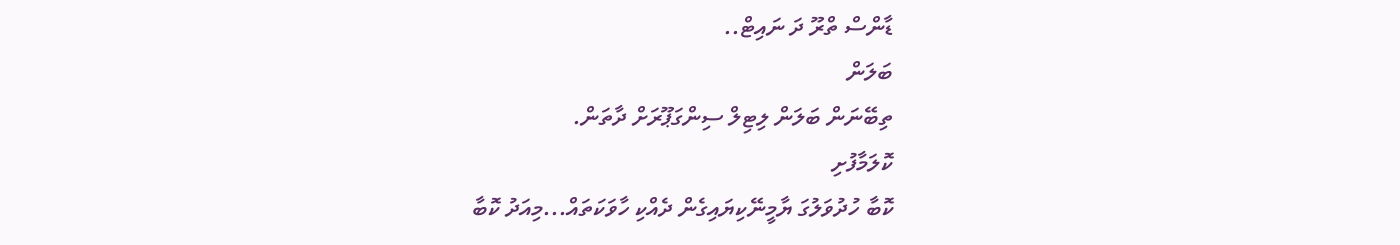ޑާންސް ތްރޫ ދަ ނައިޓް..
ބަލަން
ތިބޭނަން ބަލަން ލިޓިލް ސިންގަޕޫރަށް ދާތަން.
ކޮލަމާފުށި
ކޮބާ ހުދުވަލުގަ ޔާމީނޭކިޔައިގެން ދެއްކި ހާވަކަތައް...މިއަދު ކޮބާ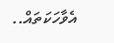އެވާހަކަތައް..